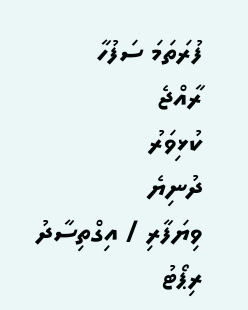ފުރަތަމަ ސަފުހާ
ރާއްޖެ
ކުޅިވަރު
ދުނިޔެ
ވިޔަފާރި / އިގްތިސާދު
ރިޕޯޓު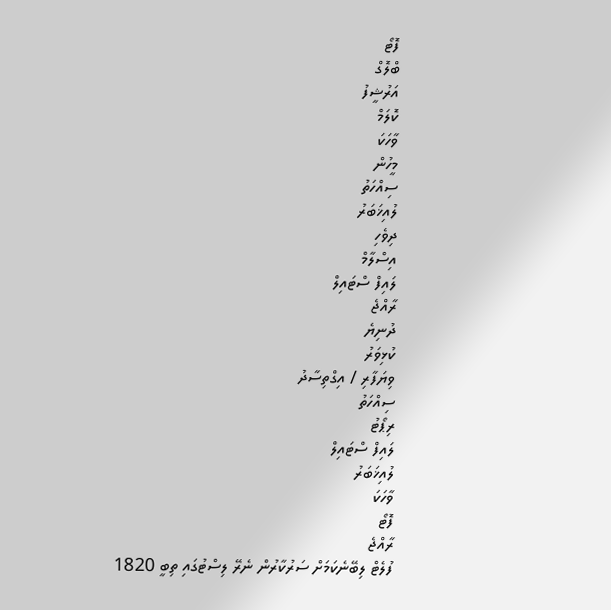ފޮޓޯ
ބްލޮގް
އަރުޝީފު
ކޮލަމް
ވާހަކަ
މީހުން
ސިއްހަތު
ލުއިޚަބަރު
ދިވެހި
އިސްލާމް
ލައިފް ސްޓައިލް
ރާއްޖެ
ދުނިޔެ
ކުޅިވަރު
ވިޔަފާރި / އިގްތިސާދު
ސިއްހަތު
ރިޕޯޓު
ލައިފް ސްޓައިލް
ލުއިޚަބަރު
ވާހަކަ
ފޮޓޯ
ރާއްޖެ
ފުލެޓް ލިބޭނެކަމަށް ސަރުކާރުން ނެރޭ ލިސްޓުގައި ތިބީ 1820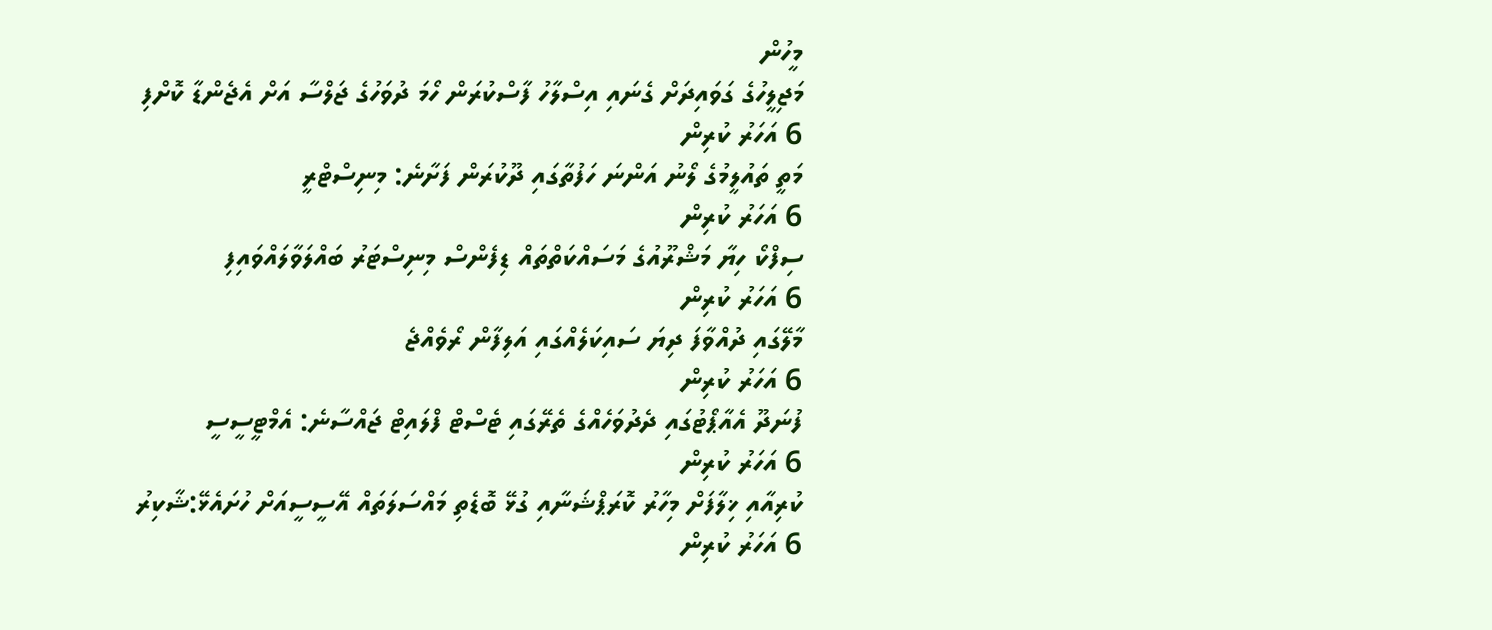މީހުން
މަޖިލީހުގެ ގަވައިދަށް ގެނައި އިސްލާހު ފާސްކުރަން ހޯމަ ދުވަހުގެ ޖަލްސާ އަށް އެޖެންޑާ ކޮށްފި
6 އަހަރު ކުރިން
މަތީ ތައުލީމުގެ ލޯނު އަންނަ ހަފުތާގައި ދޫކުރަން ފަށާނެ: މިނިސްޓްރީ
6 އަހަރު ކުރިން
ސިފްކޯ ހިޔާ މަޝްރޫއުގެ މަސައްކަތްތައް ޑިފެންސް މިނިސްޓަރު ބައްލަވާލައްވައިފި
6 އަހަރު ކުރިން
މާލޭގައި ދުއްވާފަ ދިޔަ ސައިކަލެއްގައި އަލިފާން ރޯވެއްޖެ
6 އަހަރު ކުރިން
ފުނަދޫ އެއާޕޯޓުގައި ދެދުވަހެއްގެ ތެރޭގައި ޓެސްޓް ފްލައިޓް ޖައްސާނެ: އެމްޓީސީސީ
6 އަހަރު ކުރިން
ކުރިއާއި ޚިލާފަށް މިހާރު ކޮރަޕްޝަނާއި ގުޅޭ ބޮޑެތި މައްސަލަތައް އޭސީސީއަށް ހުށައެޅޭ:ޝާކިރު
6 އަހަރު ކުރިން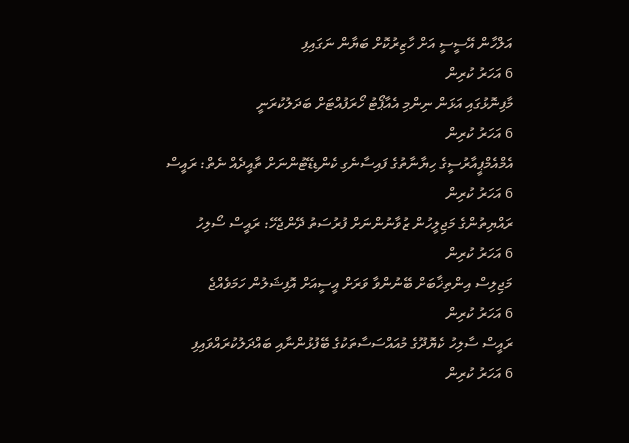އަލްހާން އޭސީސީ އަށް ހާޒިރުކޮށް ބަޔާން ނަގައިފި
6 އަހަރު ކުރިން
މާފިނޮޅުގައި އަޅަން ނިންމި އެއާޕޯޓު ހޯރަފުއްޓަށް ބަދަލުކުރަނީ
6 އަހަރު ކުރިން
އެމްއެމްޕީއާރުސީގެ ހިޔާނާތުގެ ފައިސާނެގި ކެންޑިޑޭޓުންނަށް ތާއީދެއް ނެތް: ރައީސް
6 އަހަރު ކުރިން
ރައްޔިތުންގެ މަޖިލީހުން ޒުވާނުންނަށް ފުރުސަތު ދޭންޖެހޭ: ރައީސް ސޯލިހު
6 އަހަރު ކުރިން
މަޖިލިސް އިންތިޚާބަށް ބޭނުންވާ ވަރަށް އީސީއަށް އޮފިޝަލުން ހަމަވެއްޖެ
6 އަހަރު ކުރިން
ރައީސް ސާލިހު ކެޔޮދޫގެ މުއައްސަސާތަކުގެ ބޭފުޅުންނާއި ބައްދަލުކުރައްވައިފި
6 އަހަރު ކުރިން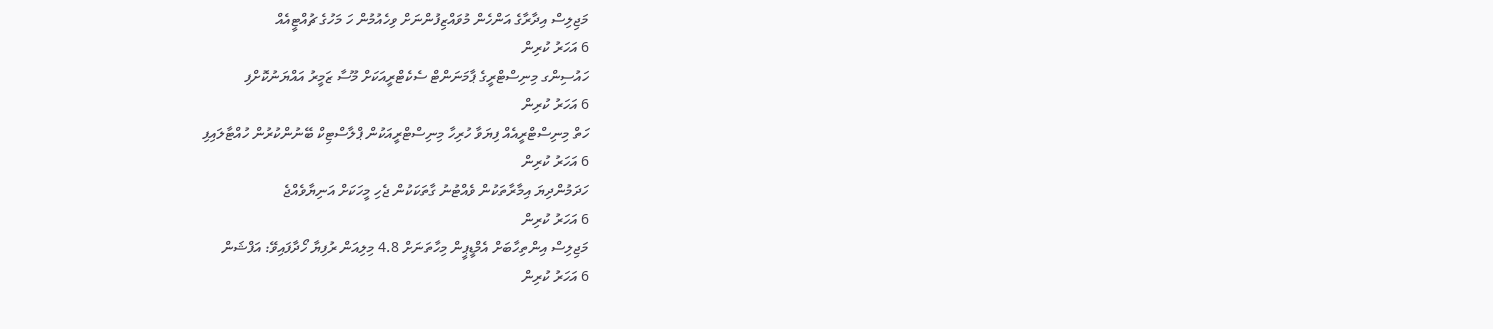މަޖިލިސް އިދާރާގެ އަންހެން މުވައްޒިފުންނަށް ވިހެއުމުން ހަ މަހުގެ ޗުއްޓީއެއް
6 އަހަރު ކުރިން
ހައުސިންގ މިނިސްޓްރީގެ ޕާމަނަންޓް ސެކެޓްރީއަކަށް މޫސާ ޒަމީރު އައްޔަނުކޮށްފި
6 އަހަރު ކުރިން
ހަތް މިނިސްޓްރީއެއް ފިޔަވާ ހުރިހާ މިނިސްޓްރީއަކުން ޕްލާސްޓިކް ބޭނުންކުރުން ހުއްޓާލައިފި
6 އަހަރު ކުރިން
ހަދަމުންދިޔަ އިމާރާތަކުން ވެއްޓުނު ގާތަކަކުން ޖެހި މީހަކަށް އަނިޔާވެއްޖެ
6 އަހަރު ކުރިން
މަޖިލިސް އިންތިހާބަށް އެމްޑީޕީން މިހާތަނަށް 4.8 މިލިއަން ރުފިޔާ ހޯދާފައިވޭ: އަފްޝަން
6 އަހަރު ކުރިން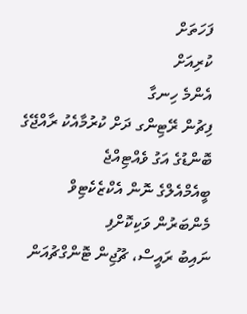ފަހަތަށް
ކުރިއަށް
އެންމެ ހިނގާ
ފިޗުން ރޭޓިންގ ދަށް ކުރުމާއެކު ރާއްޖޭގެ ބޮންޑުގެ އަގު ވެއްޓިއްޖެ
ބީއެމްއެލްގެ ނޮން އެކްޒެކެޓިވް މެންބަރުން ވަކިކޮށްފި
ނައިބު ރައީސް، ޗޫޖިން ޓޮންގްޗުއަން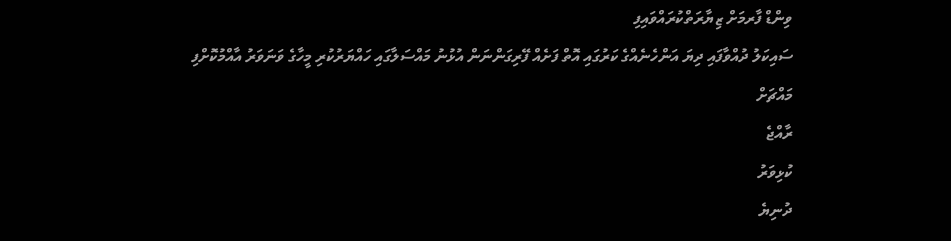ވިންޑް ފާރމަށް ޒިޔާރަތްކުރައްވައިފި
ސައިކަލު ދުއްވާފައި ދިޔަ އަންހެނެއްގެ ކަރުގައި އޮތް ފަށެއް ފޭރިގަންނަން އުޅުނު މައްސަލާގައި ހައްޔަރުކުރި މީހާގެ ވަނަވަރު އާއްމުކޮށްފި
މައްޗަށް
ރާއްޖެ
ކުޅިވަރު
ދުނިޔެ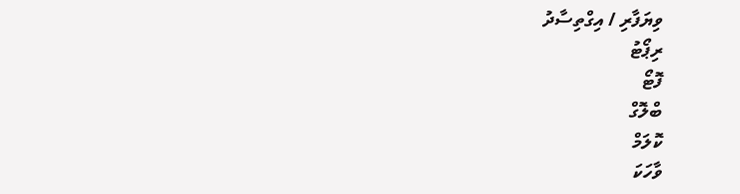ވިޔަފާރި / އިގްތިސާދު
ރިޕޯޓު
ފޮޓޯ
ބްލޮގް
ކޮލަމް
ވާހަކަ